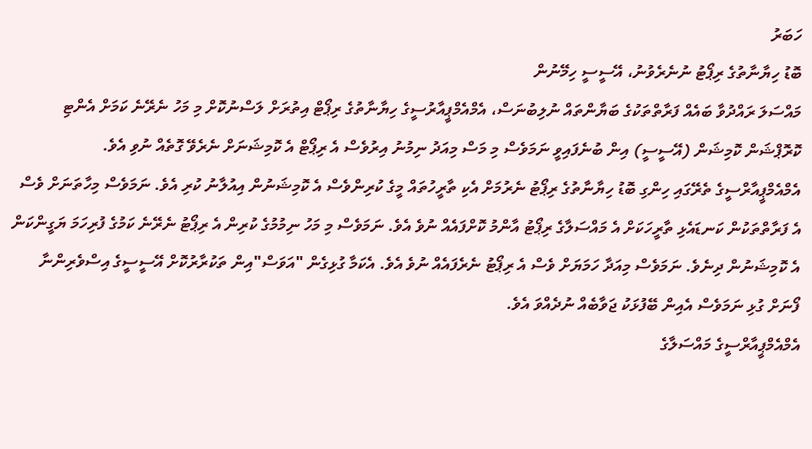ހަބަރު
ބޮޑު ހިޔާނާތުގެ ރިޕޯޓު ނުނެރެވުނު، އޭސީސީ ހިމޭނުން
މައްސަލަ ރައްދުވާ ބައެއް ފަރާތްތަކުގެ ބަޔާންތައް ނުލިބުނަސް، އެމްއެމްޕީއާރުސީގެ ހިޔާނާތުގެ ރިޕޯޓް އިތުރަށް ލަސްނުކޮށް މި މަހު ނެރޭނެ ކަމަށް އެންޓި ކޮރޮޕްޝަން ކޮމިޝަން (އޭސީސީ) އިން ބުނެފައިވީ ނަމަވެސް މި މަސް މިއަދު ނިމުނު އިރުވެސް އެ ރިޕޯޓް އެ ކޮމިޝަނަށް ނެރެވޭ ގޮތެއް ނުވި އެވެ.
އެމްއެމްޕީއާރްސީގެ ތެރޭގައި ހިންގި ބޮޑު ހިޔާނާތުގެ ރިޕޯޓު ނެރުމަށް އެކި ތާރީހުތައް މީގެ ކުރިންވެސް އެ ކޮމިޝަނުން އިއުލާނު ކުރި އެވެ. ނަމަވެސް މިހާތަނަށް ވެސް އެ ފަރާތްތަކުން ކަނޑައެޅި ތާރީހަކަށް އެ މައްސަލާގެ ރިޕޯޓު އާންމު ކޮށްފައެއް ނުވެ އެވެ. ނަމަވެސް މި މަހު ނިމުމުގެ ކުރިން އެ ރިޕޯޓު ނެރޭނެ ކަމުގެ ފުރިހަމަ ޔަގީންކަން އެ ކޮމިޝަނުން ދިނެވެ. ނަމަވެސް މިއަދާ ހަމަޔަށް ވެސް އެ ރިޕޯޓު ނެރެފައެއް ނުވެ އެވެ. އެކަމާ ގުޅިގެން "އަވަސް"އިން ތަކުރާރުކޮށް އޭސީސީގެ އިސްވެރިންނާ ފޯނަށް ގުޅި ނަމަވެސް އެއިން ބޭފުޅަކު ޖަވާބެއް ނުދެއްވަ އެވެ.
އެމްއެމްޕީއާރްސީގެ މައްސަލާގެ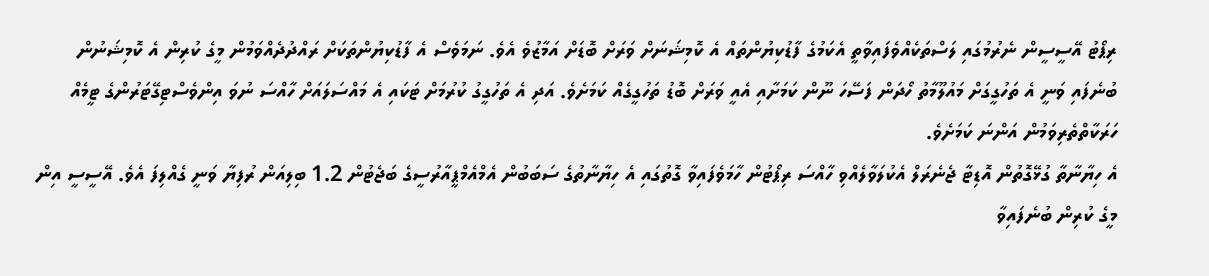ރިޕޯޓު އޭސީސީން ނެރުމުގައި ލަސްތަކެއްވެފައިވާތީ އެކަމުގެ ފާޑުކިޔުންތައް އެ ކޮމިޝަނަށް ވަރަށް ބޮޑަށް އަމާޒުވެ އެވެ. ނަމަވެސް އެ ފާޑުކިޔުންތަކަށް ރައްދުދެއްވަމުން މީގެ ކުރިން އެ ކޮމިޝަނުން ބުނެފައި ވަނީ އެ ތަހުގީގަށް މައުލޫމާތު ހޯދަން ފަސޭހަ ނޫން ކަމަށާއި އެއީ ވަރަށް ބޮޑު ތަހުގީގެއް ކަމަށެވެ. އަދި އެ ތަހުގީގު ކުރުމަށް ޓަކައި އެ މައްސަލައަށް ހާއްސަ ނުވަ އިންވެސްޓިގޭޓަރުންގެ ޓީމެއް ހަރަކާތްތެރިވަމުން އަންނަ ކަމަށެވެ.
އެ ހިޔާނާތާ ގުޅޭގޮތުން އޮޑިޓާ ޖެނެރަލް އެކުލަވާލެއްވި ހާއްސަ ރިޕޯޓުން ހާމަވެފައިވާ ގޮތުގައި އެ ހިޔާނާތުގެ ސަބަބުން އެމްއެމްޕީއާރުސީގެ ބަޖެޓުން 1.2 ބިލިއަން ރުފިޔާ ވަނީ ގެއްލިފަ އެވެ. އޭސީސީ އިން މީގެ ކުރިން ބުނެފައިވާ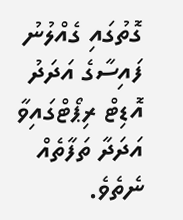ގޮތުގައި ގެއްލުނު ފައިސާގެ އަދަދު އޮޑިޓް ރިޕޯޓްގައިވާ އަދަދާ ތަފާތެއް ނެތެވެ.